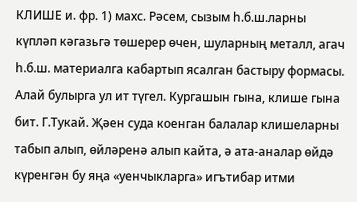КЛИШЕ и. фр. 1) махс. Рәсем, сызым һ.б.ш.ларны күпләп кәгазьгә төшерер өчен, шуларның металл, агач һ.б.ш. материалга кабартып ясалган бастыру формасы. Алай булырга ул ит түгел. Кургашын гына, клише гына бит. Г.Тукай. Җәен суда коенган балалар клишеларны табып алып, өйләренә алып кайта, ә ата-аналар өйдә күренгән бу яңа «уенчыкларга» игътибар итми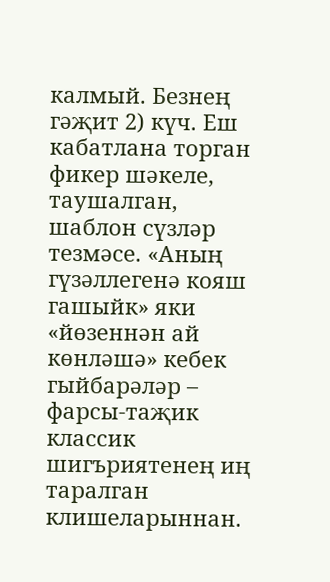калмый. Безнең гәҗит 2) күч. Еш кабатлана торган фикер шәкеле, таушалган, шаблон сүзләр тезмәсе. «Аның гүзәллегенә кояш гашыйк» яки «йөзеннән ай көнләшә» кебек гыйбарәләр – фарсы-таҗик классик шигъриятенең иң таралган клишеларыннан.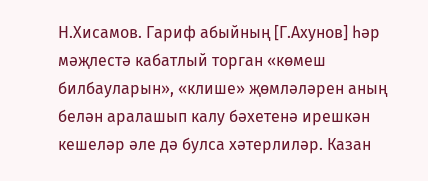Н.Хисамов. Гариф абыйның [Г.Ахунов] һәр мәҗлестә кабатлый торган «көмеш билбауларын», «клише» җөмләләрен аның белән аралашып калу бәхетенә ирешкән кешеләр әле дә булса хәтерлиләр. Казан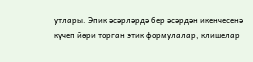утлары. Эпик әсәрләрдә бер әсәрдән икенчесенә күчеп йөри торган этик формулалар, клишелар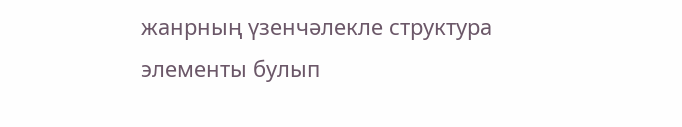жанрның үзенчәлекле структура элементы булып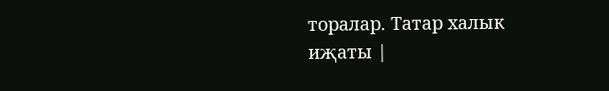торалар. Татар халык иҗаты |